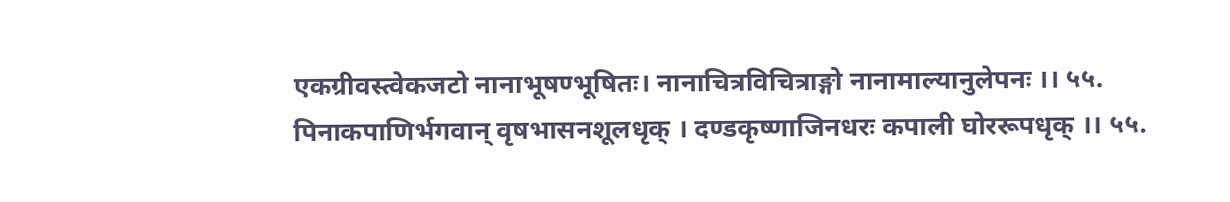एकग्रीवस्त्वेकजटो नानाभूषण्भूषितः। नानाचित्रविचित्राङ्गो नानामाल्यानुलेपनः ।। ५५.
पिनाकपाणिर्भगवान् वृषभासनशूलधृक् । दण्डकृष्णाजिनधरः कपाली घोररूपधृक् ।। ५५.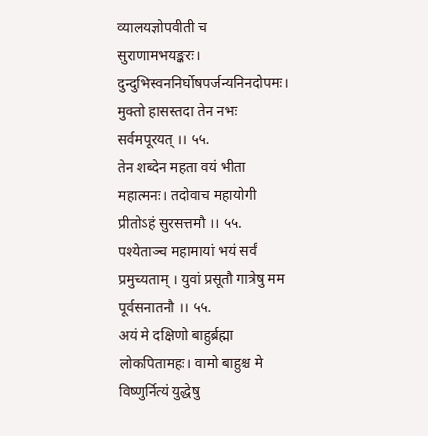व्यालयज्ञोपवीती च सुराणामभयङ्करः। दुन्दुभिस्वननिर्घोषपर्जन्यनिनदोपमः। मुक्तो हासस्तदा तेन नभः सर्वमपूरयत् ।। ५५.
तेन शब्देन महता वयं भीता महात्मनः। तदोवाच महायोगी प्रीतोऽहं सुरसत्तमौ ।। ५५.
पश्येताञ्च महामायां भयं सर्वं प्रमुच्यताम् । युवां प्रसूतौ गात्रेषु मम पूर्वसनातनौ ।। ५५.
अयं मे दक्षिणो बाहुर्ब्रह्मा लोकपितामहः। वामो बाहुश्च मे विष्णुर्नित्यं युद्धेषु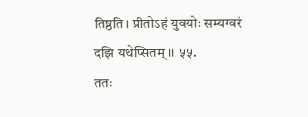तिष्ठति। प्रीतोऽहं युवयोः सम्यग्वरं दझि यथेप्सितम् ।। ५५.
ततः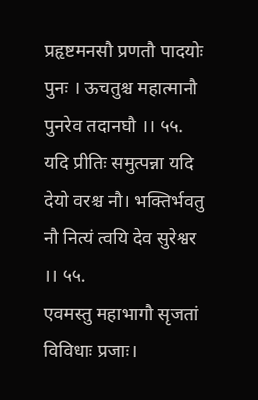प्रहृष्टमनसौ प्रणतौ पादयोः पुनः । ऊचतुश्च महात्मानौ पुनरेव तदानघौ ।। ५५.
यदि प्रीतिः समुत्पन्ना यदि देयो वरश्च नौ। भक्तिर्भवतु नौ नित्यं त्वयि देव सुरेश्वर ।। ५५.
एवमस्तु महाभागौ सृजतां विविधाः प्रजाः।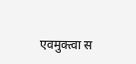एवमुक्त्वा स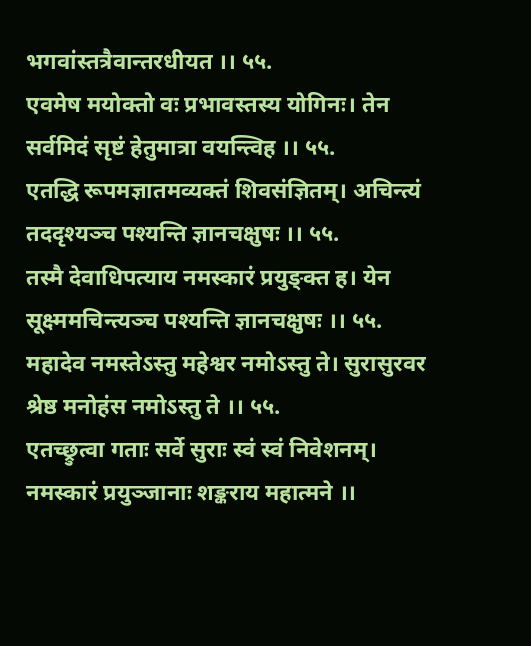भगवांस्तत्रैवान्तरधीयत ।। ५५.
एवमेष मयोक्तो वः प्रभावस्तस्य योगिनः। तेन सर्वमिदं सृष्टं हेतुमात्रा वयन्त्विह ।। ५५.
एतद्धि रूपमज्ञातमव्यक्तं शिवसंज्ञितम्। अचिन्त्यं तददृश्यञ्च पश्यन्ति ज्ञानचक्षुषः ।। ५५.
तस्मै देवाधिपत्याय नमस्कारं प्रयुङ्क्त ह। येन सूक्ष्ममचिन्त्यञ्च पश्यन्ति ज्ञानचक्षुषः ।। ५५.
महादेव नमस्तेऽस्तु महेश्वर नमोऽस्तु ते। सुरासुरवर श्रेष्ठ मनोहंस नमोऽस्तु ते ।। ५५.
एतच्छ्रुत्वा गताः सर्वे सुराः स्वं स्वं निवेशनम्। नमस्कारं प्रयुञ्जानाः शङ्कराय महात्मने ।।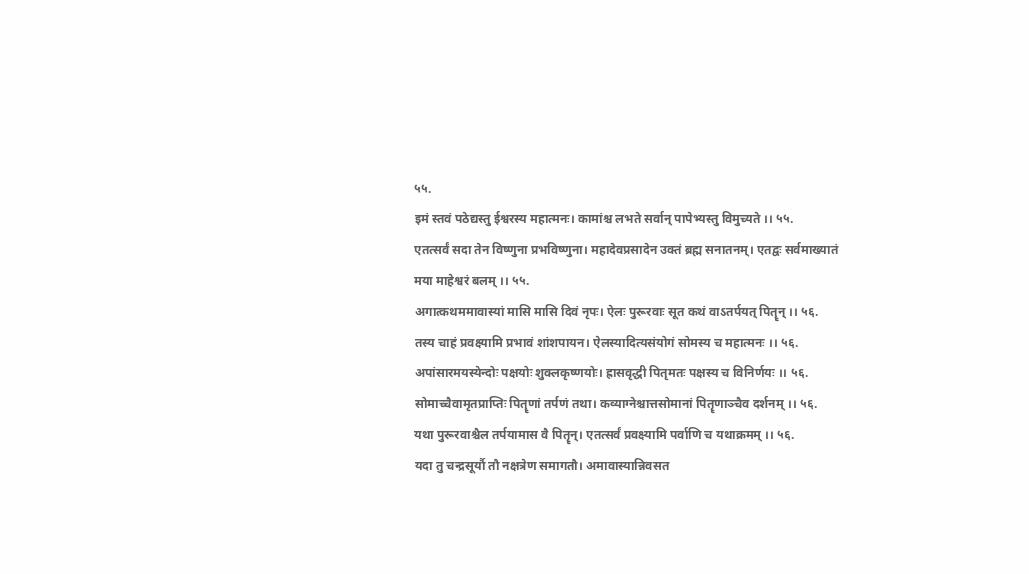५५.
इमं स्तवं पठेद्यस्तु ईश्वरस्य महात्मनः। कामांश्च लभते सर्वान् पापेभ्यस्तु विमुच्यते ।। ५५.
एतत्सर्वं सदा तेन विष्णुना प्रभविष्णुना। महादेवप्रसादेन उक्तं ब्रह्म सनातनम्। एतद्वः सर्वमाख्यातं मया माहेश्वरं बलम् ।। ५५.
अगात्कथममावास्यां मासि मासि दिवं नृपः। ऐलः पुरूरवाः सूत कथं वाऽतर्पयत् पितॄन् ।। ५६.
तस्य चाहं प्रवक्ष्यामि प्रभावं शांशपायन। ऐलस्यादित्यसंयोगं सोमस्य च महात्मनः ।। ५६.
अपांसारमयस्येन्दोः पक्षयोः शुक्लकृष्णयोः। ह्रासवृद्धी पितृमतः पक्षस्य च विनिर्णयः ।। ५६.
सोमाच्चैवामृतप्राप्तिः पितॄणां तर्पणं तथा। कव्याग्नेश्चात्तसोमानां पितॄणाञ्चैव दर्शनम् ।। ५६.
यथा पुरूरवाश्चैल तर्पयामास वै पितॄन्। एतत्सर्वं प्रवक्ष्यामि पर्वाणि च यथाक्रमम् ।। ५६.
यदा तु चन्द्रसूर्यौ तौ नक्षत्रेण समागतौ। अमावास्यान्निवसत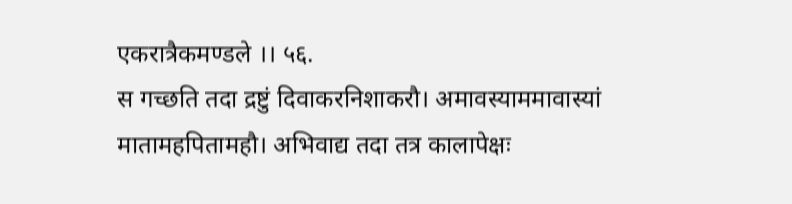एकरात्रैकमण्डले ।। ५६.
स गच्छति तदा द्रष्टुं दिवाकरनिशाकरौ। अमावस्याममावास्यां मातामहपितामहौ। अभिवाद्य तदा तत्र कालापेक्षः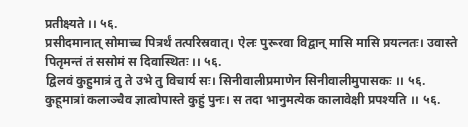प्रतीक्ष्यते ।। ५६.
प्रसीदमानात् सोमाच्च पित्रर्थं तत्परिस्रवात्। ऐलः पुरूरवा विद्वान् मासि मासि प्रयत्नतः। उवास्ते पितृमन्तं तं ससोमं स दिवास्थितः ।। ५६.
द्विलवं कुहुमात्रं तु ते उभे तु विचार्य सः। सिनीवालीप्रमाणेन सिनीवालीमुपासकः ।। ५६.
कुहूमात्रां कलाञ्चैव ज्ञात्वोपास्ते कुहुं पुनः। स तदा भानुमत्येक कालावेक्षी प्रपश्यति ।। ५६.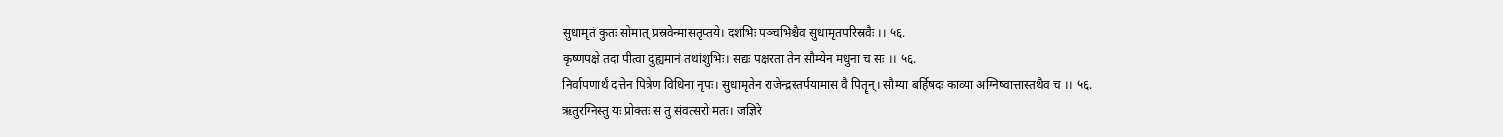सुधामृतं कुतः सोमात् प्रस्रवेन्मासतृप्तये। दशभिः पञ्चभिश्चैव सुधामृतपरिस्रवैः ।। ५६.
कृष्णपक्षे तदा पीत्वा दुह्यमानं तथांशुभिः। सद्यः पक्षरता तेन सौम्येन मधुना च सः ।। ५६.
निर्वापणार्थं दत्तेन पित्रेण विधिना नृपः। सुधामृतेन राजेन्द्रस्तर्पयामास वै पितॄन्। सौम्या बर्हिषदः काव्या अग्निष्वात्तास्तथैव च ।। ५६.
ऋतुरग्निस्तु यः प्रोक्तः स तु संवत्सरो मतः। जज्ञिरे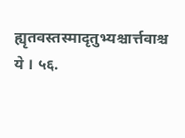ह्यृतवस्तस्मादृतुभ्यश्चार्त्तवाश्च ये । ५६.